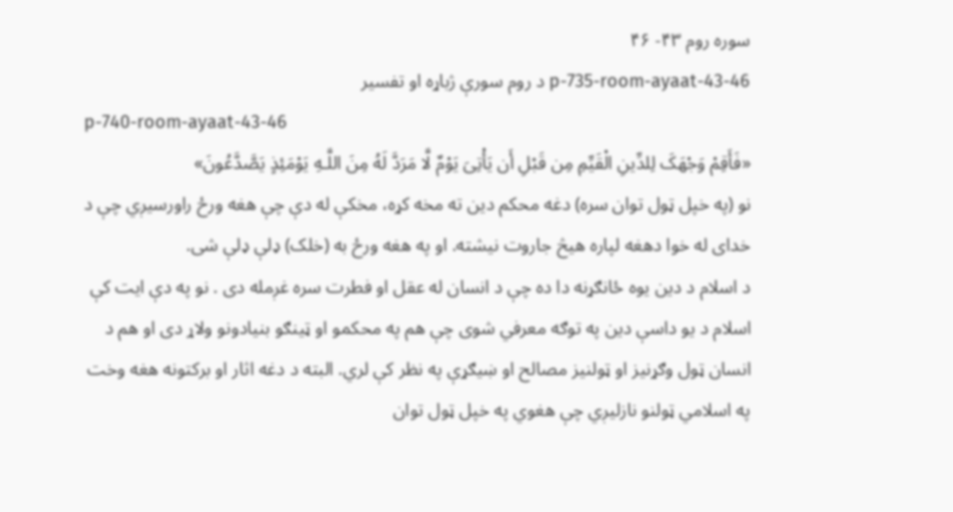سوره روم ۴۳- ۴۶
p-735-room-ayaat-43-46 د روم سورې ژباړه او تفسیر
p-740-room-ayaat-43-46
«فَأَقِمْ وَجْهَکَ لِلدِّینِ الْقَیِّمِ مِن قَبْلِ أَن یَأْتِیَ یَوْمٌ لَّا مَرَدَّ لَهُ مِنَ اللَّـهِ یَوْمَئِذٍ یَصَّدَّعُونَ»
نو (په خپل ټول توان سره) دغه محکم دین ته مخه کړه، مخکې له دې چې هغه ورځ راورسیږي چې د خدای له خوا دهغه لپاره هیڅ جاروت نیشته. او په هغه ورځ به (خلک) ډلې ډلې شی.
د اسلام د دین یوه ځانګړنه دا ده چې د انسان له عقل او فطرت سره غږمله دی . نو په دې ایت کې اسلام د یو داسې دین په توګه معرفي شوی چې هم په محکمو او ټینګو بنیادونو ولاړ دی او هم د انسان ټول وګړنیز او ټولنیز مصالح او ښیګړې په نظر کې لري. البته د دغه اثار او برکتونه هغه وخت په اسلامي ټولنو نازلیږي چې هغوي په خپل ټول توان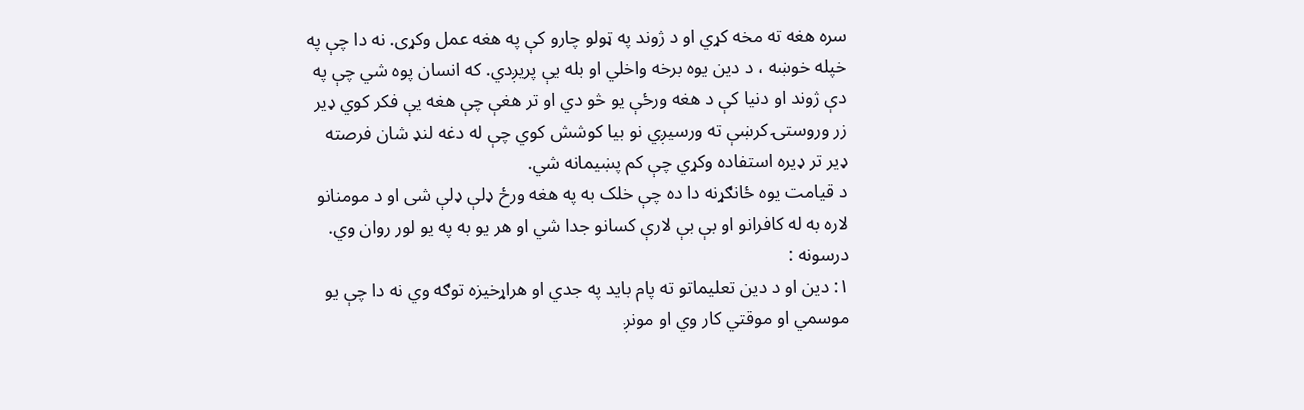سره هغه ته مخه کړي او د ژوند په ټولو چارو کې په هغه عمل وکړی. نه دا چې په خپله خوښه ، د دین یوه برخه واخلي او بله یې پریږدي. که انسان پوه شي چې په دې ژوند او دنیا کې د هغه ورځې یو څو دي او تر هغې چې هغه یې فکر کوي ډیر زر وروستۍ کرښې ته ورسیږي نو بیا کوشش کوي چې له دغه لنډ شان فرصته ډیر تر ډیره استفاده وکړي چې کم پښیمانه شي.
د قیامت یوه ځانګړنه دا ده چې خلک به په هغه ورځ ډلې ډلې شی او د مومنانو لاره به له کافرانو او بې بې لارې کسانو جدا شي او هر یو به په یو لور روان وي.
درسونه :
۱: دین او د دین تعلیماتو ته پام باید په جدي او هراړخیزه توګه وي نه دا چې یو موسمي او موقتي کار وي او مونږ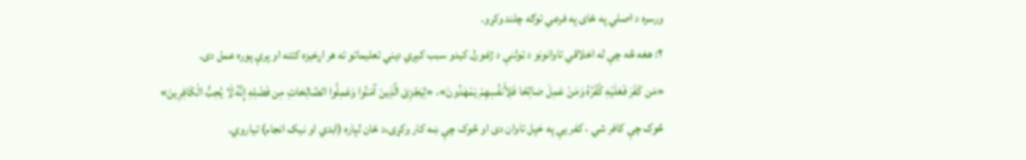ورسره د اصلي په ځای په فرعي توګه چلند وکړو.
۲: هغه څه چې له اخلاقي تاوانونو د ټولنې د ژغورل کیدو سبب کیږي دیني تعلیماتو ته هر اړخیزه کتنه او پرې پوره عمل دی.
«مَن کَفَرَ فَعَلَیْهِ کُفْرُهُ وَمَنْ عَمِلَ صَالِحًا فَلِأَنفُسِهِمْ یَمْهَدُونَ»، «لِیَجْزِیَ الَّذِینَ آمَنُوا وَعَمِلُوا الصَّالِحَاتِ مِن فَضْلِهِ إِنَّهُ لَا یُحِبُّ الْکَافِرِینَ»
څوک چې کافر شي ، کفر یې په خپل تاوان دی او څوک چې ښه کار وکړی،د ځان لپاره (ابدي او نیک انجام) تیاروي.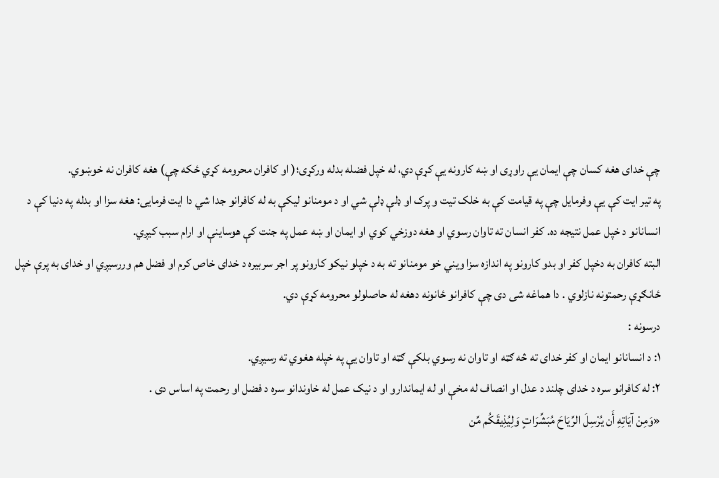چې خدای هغه کسان چې ایمان یې راوړی او ښه کارونه یې کړې دي، له خپل فضله بدله ورکړی؛( او کافران محرومه کړي ځکه چې) هغه کافران نه خوښوي.
په تیر ایت کې یې وفرمایل چې په قیامت کې به خلک تیت و پرک او ډلې ډلې شي او د مومنانو لیکې به له کافرانو جدا شي دا ایت فرمایی: هغه سزا او بدله په دنیا کې د انسانانو د خپل عمل نتیجه ده. کفر انسان ته تاوان رسوي او هغه دوزخي کوي او ایمان او ښه عمل په جنت کې هوساینې او ارام سبب کیږي.
البته کافران به دخپل کفر او بدو کارونو په اندازه سزا ویني خو مومنانو ته به د خپلو نیکو کارونو پر اجر سربیره د خدای خاص کرم او فضل هم وررسیږي او خدای به پرې خپل ځانګړې رحمتونه نازلوي . دا هماغه شی دی چې کافرانو ځانونه دهغه له حاصلولو محرومه کړې دي.
درسونه :
۱: د انسانانو ایمان او کفر خدای ته څه ګټه او تاوان نه رسوي بلکې ګټه او تاوان یې په خپله هغوي ته رسیږي.
۲: له کافرانو سره د خدای چلند د عدل او انصاف له مخې او له ایماندارو او د نیک عمل له خاوندانو سره د فضل او رحمت په اساس دی .
«وَمِنْ آیَاتِهِ أَن یُرْسِلَ الرِّیَاحَ مُبَشِّرَاتٍ وَلِیُذِیقَکُم مِّن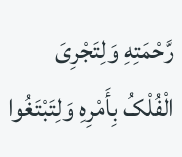رَّحْمَتِهِ وَلِتَجْرِیَ الْفُلْکُ بِأَمْرِهِ وَلِتَبْتَغُوا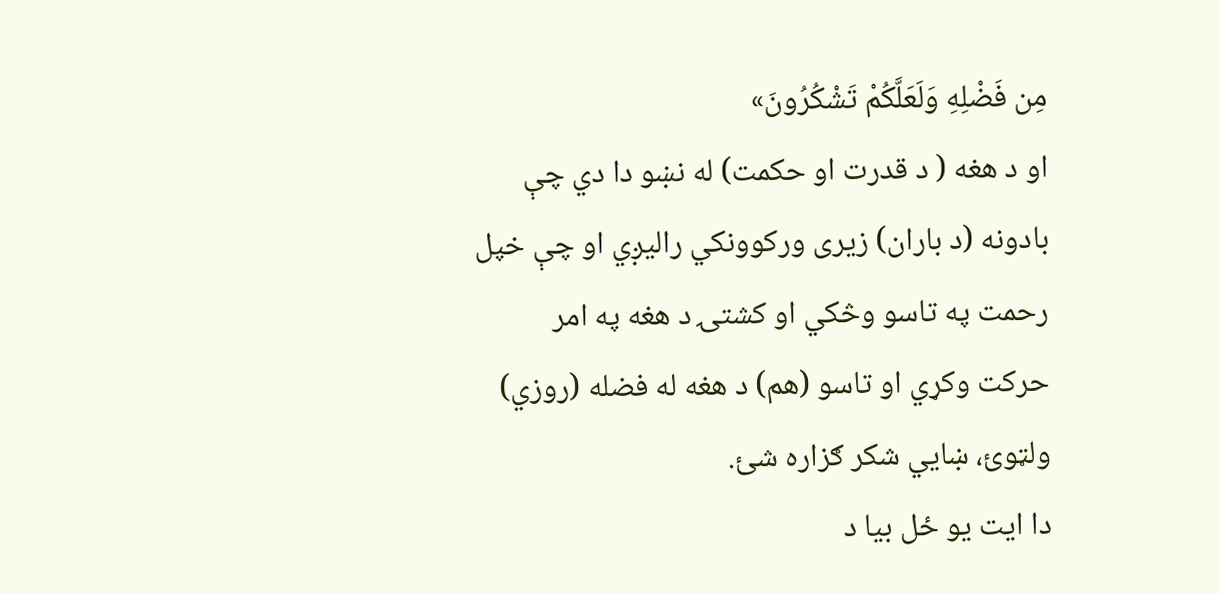مِن فَضْلِهِ وَلَعَلَّکُمْ تَشْکُرُونَ»
او د هغه ( د قدرت او حکمت) له نښو دا دي چې بادونه (د باران) زیری ورکوونکي رالیږي او چې خپل رحمت په تاسو وڅکي او کشتۍ د هغه په امر حرکت وکړي او تاسو (هم) د هغه له فضله (روزي) ولټوئ، ښایي شکر ګزاره شئ.
دا ایت یو ځل بیا د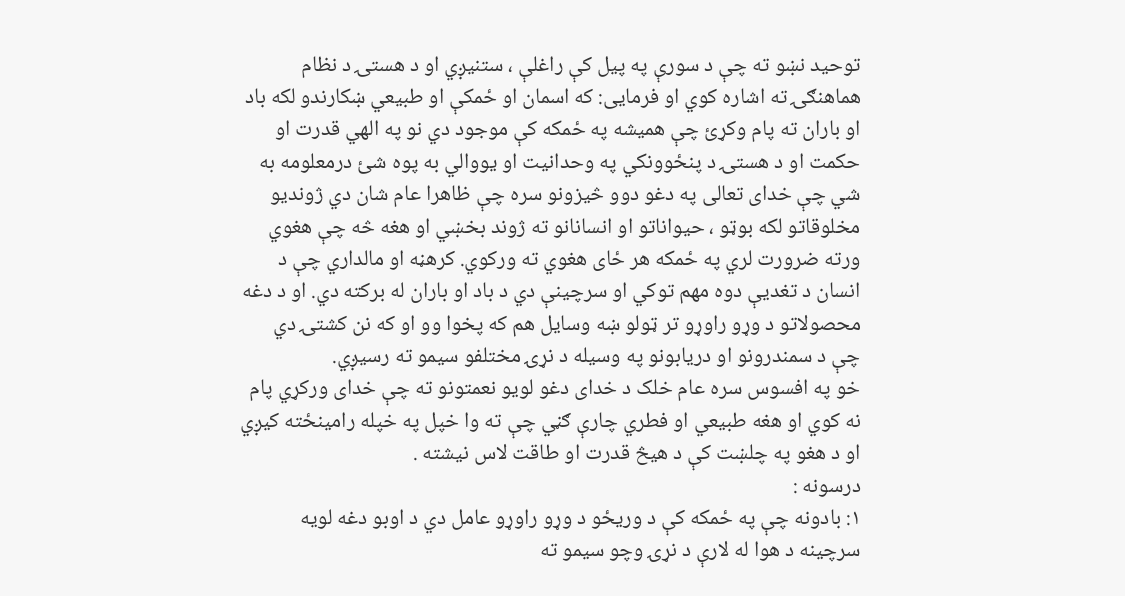توحید نښو ته چې د سورې په پیل کې راغلې ، ستنیږي او د هستۍ د نظام هماهنګۍ ته اشاره کوي او فرمایی: که اسمان او ځمکې او طبیعي ښکارندو لکه باد او باران ته پام وکړئ چې همیشه په ځمکه کې موجود دي نو په الهي قدرت او حکمت او د هستۍ د پنځوونکي په وحدانیت او یووالي به پوه شئ درمعلومه به شي چې خدای تعالی په دغو دوو څیزونو سره چې ظاهرا عام شان دي ژوندیو مخلوقاتو لکه بوټو ، حیواناتو او انسانانو ته ژوند بخښي او هغه څه چې هغوي ورته ضرورت لري په ځمکه هر ځای هغوي ته ورکوي. کرهڼه او مالداري چې د انسان د تغدیې دوه مهم توکي او سرچینې دي د باد او باران له برکته دي. او د دغه محصولاتو د وړو راوړو تر ټولو ښه وسایل هم که پخوا وو او که نن کشتۍ دي چې د سمندرونو او دریابونو په وسیله د نړۍ مختلفو سیمو ته رسیږي.
خو په افسوس سره عام خلک د خدای دغو لویو نعمتونو ته چې خدای ورکړي پام نه کوي او هغه طبیعي او فطري چارې ګڼي چې ته وا خپل په خپله رامینځته کیږي او د هغو په چلښت کې د هیڅ قدرت او طاقت لاس نیشته .
درسونه :
۱: بادونه چې په ځمکه کې د وریځو د وړو راوړو عامل دي د اوبو دغه لویه سرچینه د هوا له لارې د نړۍ وچو سیمو ته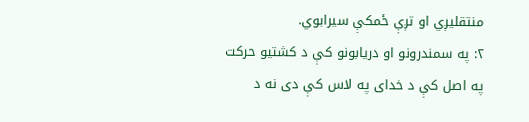منتقلیږي او تږې ځمکې سیرابوي.
۲: په سمندرونو او دریابونو کې د کشتیو حرکت په اصل کې د خدای په لاس کې دی نه د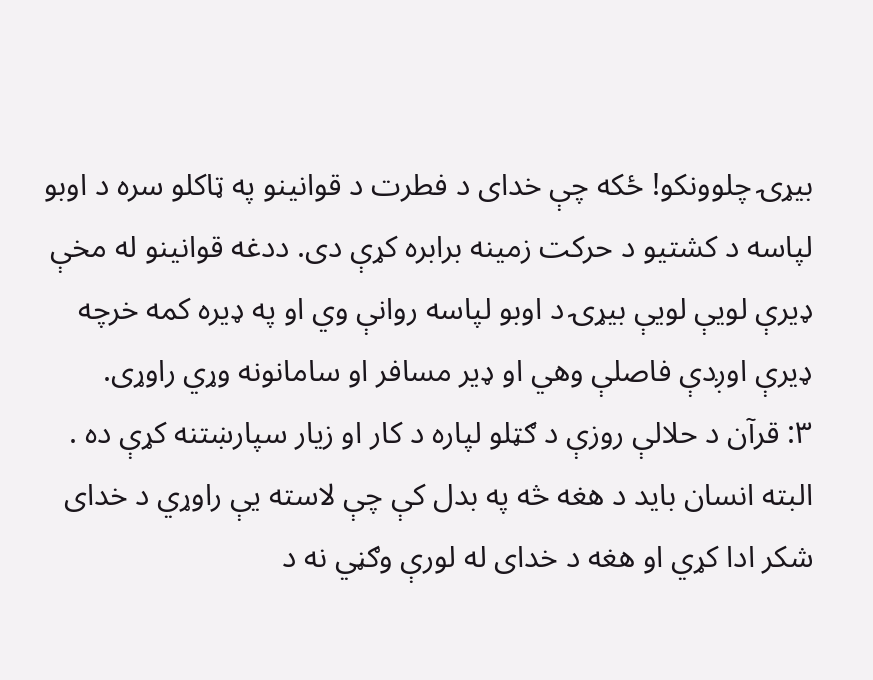بیړۍ چلوونکو! ځکه چې خدای د فطرت د قوانینو په ټاکلو سره د اوبو لپاسه د کشتیو د حرکت زمینه برابره کړې دی. ددغه قوانینو له مخې ډیرې لویې لویې بیړۍ د اوبو لپاسه روانې وي او په ډیره کمه خرچه ډیرې اوږدې فاصلې وهي او ډیر مسافر او سامانونه وړي راوړی.
۳: قرآن د حلالې روزې د ګټلو لپاره د کار او زیار سپارښتنه کړې ده . البته انسان باید د هغه څه په بدل کې چې لاسته یې راوړي د خدای شکر ادا کړي او هغه د خدای له لورې وګڼي نه د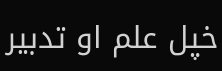خپل علم او تدبیر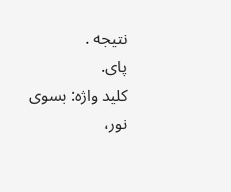نتیجه .
پای.
کلید واژه: بسوی نور،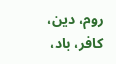روم، دین، کافر، باد،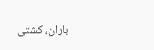باران، کشتی